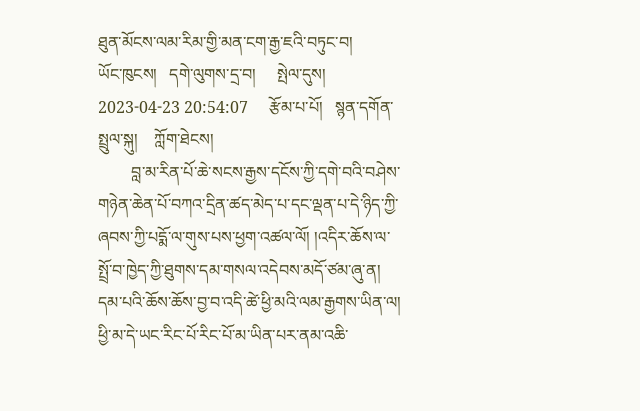ཐུན་མོངས་ལམ་རིམ་གྱི་མན་ངག་རྒྱ་ཇའི་བཏུང་བ།
ཡོང་ཁུངས།   དགེ་ལུགས་དྲ་བ།     སྤེལ་དུས།  2023-04-23 20:54:07     རྩོམ་པ་པོ།   སྙན་དགོན་སྤྲུལ་སྐུ།    ཀློག་ཐེངས།
        བླ་མ་རིན་པོ་ཆེ་སངས་རྒྱས་དངོས་ཀྱི་དགེ་བའི་བཤེས་གཉེན་ཆེན་པོ་བཀའ་དྲིན་ཚད་མེད་པ་དང་ལྡན་པ་དེ་ཉིད་ཀྱི་ཞབས་ཀྱི་པདྨོ་ལ་གུས་པས་ཕྱག་འཚལ་ལོ། །འདིར་ཆོས་ལ་སྤྲོ་བ་ཁྱེད་ཀྱི་ཐུགས་དམ་གསལ་འདེབས་མདོ་ཙམ་ཞུ་ན། དམ་པའི་ཆོས་ཆོས་བྱ་བ་འདི་ཚེ་ཕྱི་མའི་ལམ་རྒྱགས་ཡིན་ལ། ཕྱི་མ་དེ་ཡང་རིང་པོ་རིང་པོ་མ་ཡིན་པར་ནམ་འཆི་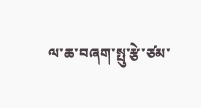ལ་ཆ་བཞག་སྤུ་རྩེ་ཙམ་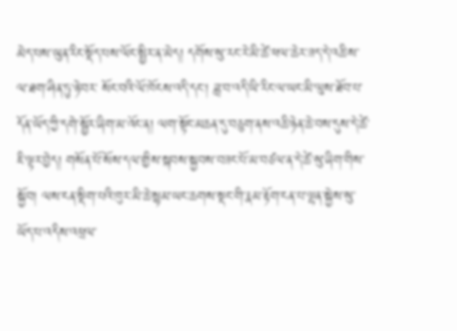མེད་པས་ཡུན་རིང་སྡོད་པས་ལོང་སྤྱིར་ན་མེད། དགོས་སུ་རང་རེ་མི་ཚེ་ཕལ་ཆེར་ཟད་དེ་འཆི་ས་ལ་ཐག་ཤིན་ཏུ་ཉེ་བར་ སོང་བའི་ལོ་ཁོངས་འདི་དང་། ཟླ་བ་འདི་ཡི་རིང་ལ་ཡང་མི་ལུས་ཐོབ་པ་དོན་ཡོད་ཀྱི་དགེ་སྦྱོར་ཞིག་མ་འོང་ན། ལག་སྟོང་མཆན་དུ་བཅུག་ནས་འཆི་ཉེན་ཆེ་བས་དུས་དེ་ཚེ་ཇི་ལྟར་བྱེད། གསོན་པོ་སོས་དལ་གྱིས་སྐབས་སྐྱབས་བཟང་པོ་མ་བཙལ་ན་དེ་ཚེ་སུ་ཞིག་གིས་སྐྱོབ། ལས་ངན་སྡིག་པའི་ཁུར་མི་ཆེ་སྙམ་ཡང་ཆགས་སྡང་གི་རྣམ་རྟོག་ངན་པ་ལྷན་སྐྱེས་སུ་ཡོད་པ་འདིས་འཕྲལ་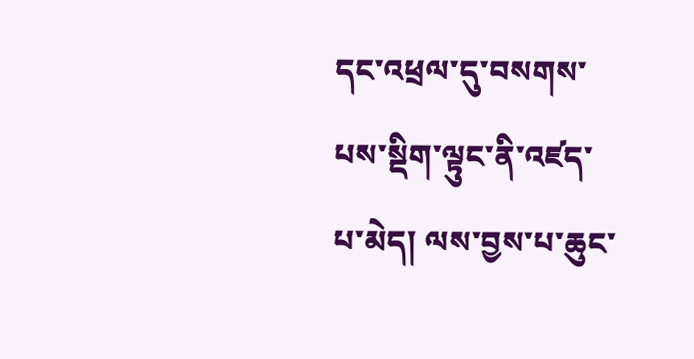དང་འཕྲལ་དུ་བསགས་པས་སྡིག་ལྟུང་ནི་འཛད་པ་མེད། ལས་བྱས་པ་ཆུང་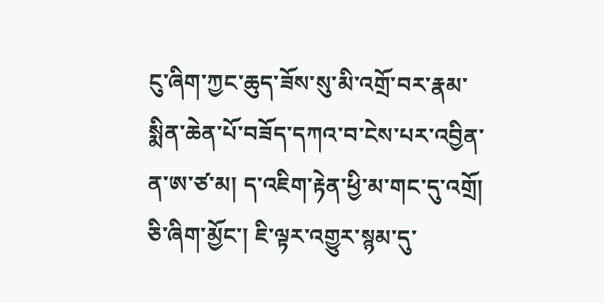ངུ་ཞིག་ཀྱང་ཆུད་ཟོས་སུ་མི་འགྲོ་བར་རྣམ་སྨིན་ཆེན་པོ་བཟོད་དཀའ་བ་ངེས་པར་འབྱིན་ན་ཨ་ཙ་མ། ད་འཇིག་རྟེན་ཕྱི་མ་གང་དུ་འགྲོ། ཅི་ཞིག་མྱོང་། ཇི་ལྟར་འགྱུར་སྙམ་དུ་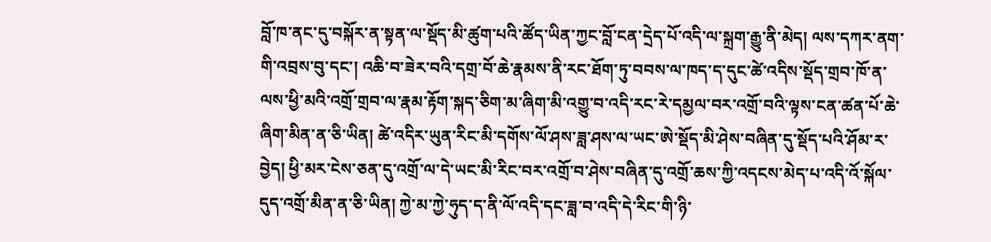བློ་ཁ་ནང་དུ་བསྐོར་ན་སྟན་ལ་སྡོད་མི་ཚུག་པའི་ཚོད་ཡིན་ཀྱང་བློ་ངན་དྲེད་པོ་འདི་ལ་སྐྲག་རྒྱུ་ནི་མེད། ལས་དཀར་ནག་གི་འབྲས་བུ་དང་། འཆི་བ་ཟེར་བའི་དགྲ་བོ་ཆེ་རྣམས་ནི་རང་ཐོག་ཏུ་བབས་ལ་ཁད་ད་དུང་ཚེ་འདིས་སྡོད་གྲབ་ཁོ་ན་ལས་ཕྱི་མའི་འགྲོ་གྲབ་ལ་རྣམ་རྟོག་སྐད་ཅིག་མ་ཞིག་མི་འགྱུ་བ་འདི་རང་རེ་དམྱལ་བར་འགྲོ་བའི་ལྟས་ངན་ཚན་པོ་ཆེ་ཞིག་མིན་ན་ཅི་ཡིན། ཚེ་འདིར་ཡུན་རིང་མི་དགོས་ལོ་ཤས་ཟླ་ཤས་ལ་ཡང་ཨེ་སྡོད་མི་ཤེས་བཞིན་དུ་སྡོད་པའི་ཤོམ་ར་བྱེད། ཕྱི་མར་ངེས་ཅན་དུ་འགྲོ་ལ་དེ་ཡང་མི་རིང་བར་འགྲོ་བ་ཤེས་བཞིན་དུ་འགྲོ་ཆས་ཀྱི་འདངས་མེད་པ་འདི་འོ་སྐོལ་དུད་འགྲོ་མིན་ན་ཅི་ཡིན། ཀྱེ་མ་ཀྱེ་ཧུད་ད་ནི་ལོ་འདི་དང་ཟླ་བ་འདི་དེ་རིང་གི་ཉི་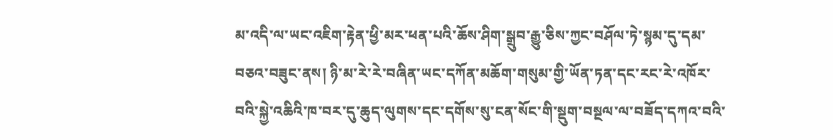མ་འདི་ལ་ཡང་འཇིག་རྟེན་ཕྱི་མར་ཕན་པའི་ཆོས་ཤིག་སྒྲུབ་རྒྱུ་ཅིས་ཀྱང་བཤོལ་ཏེ་སྙམ་དུ་དམ་བཅའ་བཟུང་ནས། ཉི་མ་རེ་རེ་བཞིན་ཡང་དཀོན་མཆོག་གསུམ་གྱི་ཡོན་ཏན་དང་རང་རེ་འཁོར་བའི་སྐྱེ་འཆིའི་ཁ་བར་དུ་ཆུད་ལུགས་དང་དགོས་སུ་ངན་སོང་གི་སྡུག་བསྔལ་ལ་བཟོད་དཀའ་བའི་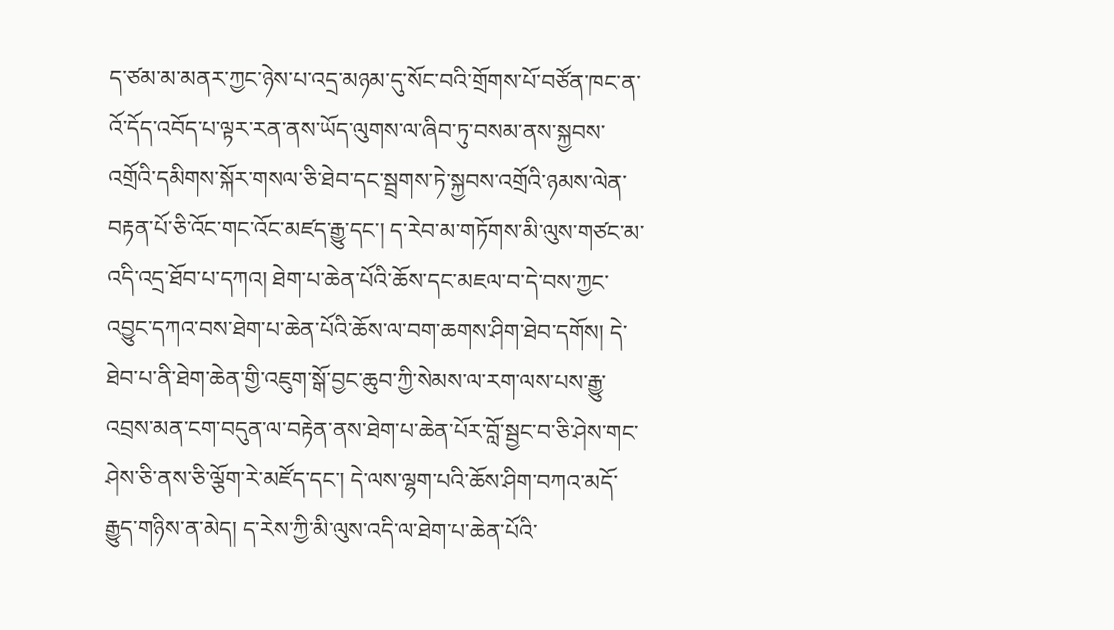ད་ཙམ་མ་མནར་ཀྱང་ཉེས་པ་འདྲ་མཉམ་དུ་སོང་བའི་གྲོགས་པོ་བཙོན་ཁང་ན་འོ་དོད་འབོད་པ་ལྟར་རན་ནས་ཡོད་ལུགས་ལ་ཞིབ་ཏུ་བསམ་ནས་སྐྱབས་འགྲོའི་དམིགས་སྐོར་གསལ་ཅི་ཐེབ་དང་སྦྲགས་ཏེ་སྐྱབས་འགྲོའི་ཉམས་ལེན་བརྟན་པོ་ཅི་འོང་གང་འོང་མཛད་རྒྱུ་དང་། ད་རེབ་མ་གཏོགས་མི་ལུས་གཙང་མ་འདི་འདྲ་ཐོབ་པ་དཀའ། ཐེག་པ་ཆེན་པོའི་ཆོས་དང་མཇལ་བ་དེ་བས་ཀྱང་འབྱུང་དཀའ་བས་ཐེག་པ་ཆེན་པོའི་ཆོས་ལ་བག་ཆགས་ཤིག་ཐེབ་དགོས། དེ་ཐེབ་པ་ནི་ཐེག་ཆེན་གྱི་འཇུག་སྒོ་བྱང་ཆུབ་ཀྱི་སེམས་ལ་རག་ལས་པས་རྒྱུ་འབྲས་མན་ངག་བདུན་ལ་བརྟེན་ནས་ཐེག་པ་ཆེན་པོར་བློ་སྦྱང་བ་ཅི་ཤེས་གང་ཤེས་ཅི་ནས་ཅི་ལྕོག་རེ་མཛོད་དང་། དེ་ལས་ལྷག་པའི་ཆོས་ཤིག་བཀའ་མདོ་རྒྱུད་གཉིས་ན་མེད། ད་རེས་ཀྱི་མི་ལུས་འདི་ལ་ཐེག་པ་ཆེན་པོའི་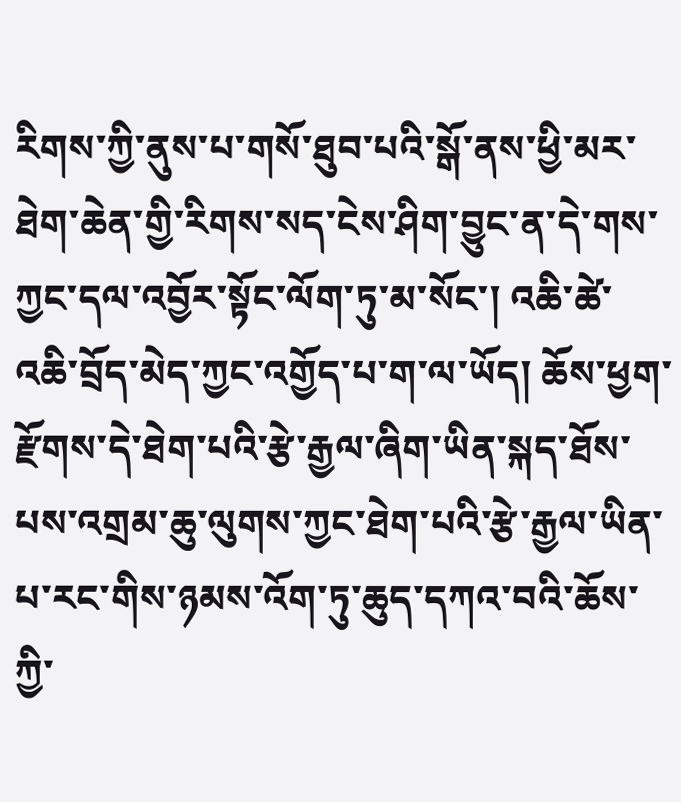རིགས་ཀྱི་ནུས་པ་གསོ་ཐུབ་པའི་སྒོ་ནས་ཕྱི་མར་ཐེག་ཆེན་གྱི་རིགས་སད་ངེས་ཤིག་བྱུང་ན་དེ་གས་ཀྱང་དལ་འབྱོར་སྟོང་ལོག་ཏུ་མ་སོང་། འཆི་ཚེ་འཆི་བྲོད་མེད་ཀྱང་འགྱོད་པ་ག་ལ་ཡོད། ཆོས་ཕྱག་རྫོགས་དེ་ཐེག་པའི་རྩེ་རྒྱལ་ཞིག་ཡིན་སྐད་ཐོས་པས་འགྲམ་ཆུ་ལུགས་ཀྱང་ཐེག་པའི་རྩེ་རྒྱལ་ཡིན་པ་རང་གིས་ཉམས་འོག་ཏུ་ཆུད་དཀའ་བའི་ཆོས་ཀྱི་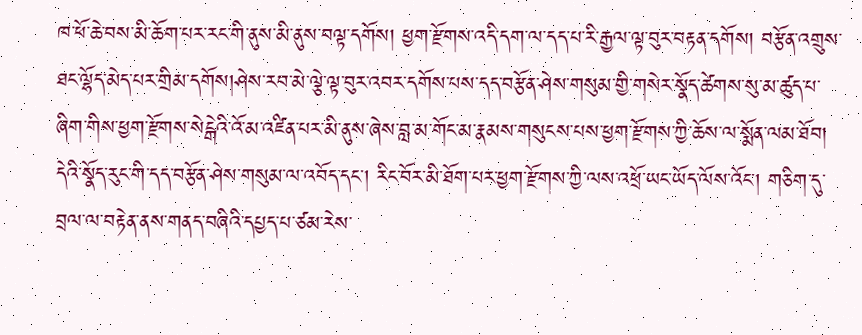ཁ་ཕོ་ཆེ་བས་མི་ཆོག་པར་རང་གི་ནུས་མི་ནུས་བལྟ་དགོས། ཕྱག་རྫོགས་འདི་དག་ལ་དད་པ་རི་རྒྱལ་ལྟ་བུར་བརྟན་དགོས། བརྩོན་འགྲུས་ཐང་ལྷོད་མེད་པར་གྲིམ་དགོས།ཤེས་རབ་མེ་ལྕེ་ལྟ་བུར་འབར་དགོས་པས་དད་བརྩོན་ཤེས་གསུམ་གྱི་གསེར་སྣོད་ཚེགས་སུ་མ་ཚུད་པ་ཞིག་གིས་ཕྱག་རྫོགས་སེངྒེའི་འོ་མ་འཛིན་པར་མི་ནུས་ཞེས་བླ་མ་གོང་མ་རྣམས་གསུངས་པས་ཕྱག་རྫོགས་ཀྱི་ཆོས་ལ་སྨོན་ལམ་ཐོབ། དེའི་སྣོད་རུང་གི་དད་བརྩོན་ཤེས་གསུམ་ལ་འབོད་དང་། རིང་བོར་མི་ཐོག་པར་ཕྱག་རྫོགས་ཀྱི་ལས་འཕྲོ་ཡང་ཡོད་ལོས་འོང་། གཅིག་དུ་བྲལ་ལ་བརྟེན་ནས་གནད་བཞིའི་དཔྱད་པ་ཙམ་རེས་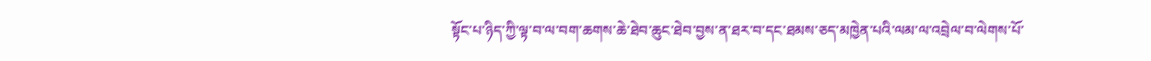སྟོང་པ་ཉིད་ཀྱི་ལྟ་བ་ལ་བག་ཆགས་ཆེ་ཐེབ་ཆུང་ཐེབ་བྱས་ན་ཐར་བ་དང་ཐམས་ཅད་མཁྱེན་པའི་ལམ་ལ་འབྲེལ་བ་ལེགས་པོ་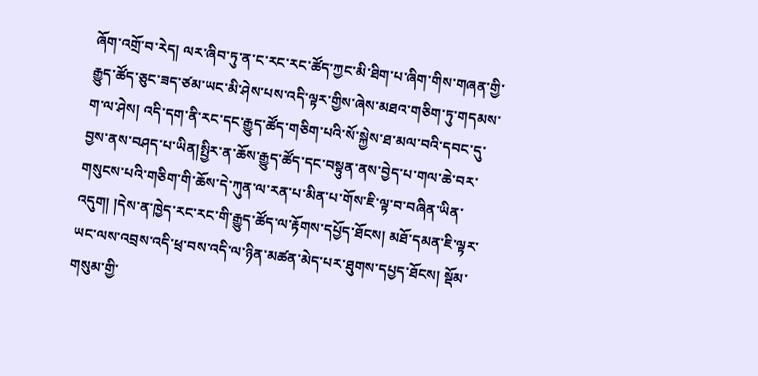ཞོག་འགྲོ་བ་རེད། ལར་ཞིབ་ཏུ་ན་ང་རང་རང་ཚོད་ཀྱང་མི་ཐིག་པ་ཞིག་གིས་གཞན་གྱི་རྒྱུད་ཚོད་ཅུང་ཟད་ཙམ་ཡང་མི་ཤེས་པས་འདི་ལྟར་གྱིས་ཞེས་མཐའ་གཅིག་ཏུ་གདམས་ག་ལ་ཤེས། འདི་དག་ནི་རང་དང་རྒྱུད་ཚོད་གཅིག་པའི་སོ་སྐྱེས་ཐ་མལ་བའི་དབང་དུ་བྱས་ནས་བཤད་པ་ཡིན།སྤྱིར་ན་ཆོས་རྒྱུད་ཚོད་དང་བསྟུན་ནས་བྱེད་པ་གལ་ཆེ་བར་གསུངས་པའི་གཅིག་གི་ཆོས་དེ་ཀུན་ལ་རན་པ་མིན་པ་གོས་ཇི་ལྟ་བ་བཞིན་ཡིན་འདུག། །དེས་ན་ཁྱེད་རང་རང་གི་རྒྱུད་ཚོད་ལ་རྟོགས་དཔྱོད་ཐོངས། མཐོ་དམན་ཇི་ལྟར་ཡང་ལས་འབྲས་འདི་ཕྲ་བས་འདི་ལ་ཉིན་མཚན་མེད་པར་ཐུགས་དཔྱད་ཐོངས། སྡོམ་གསུམ་གྱི་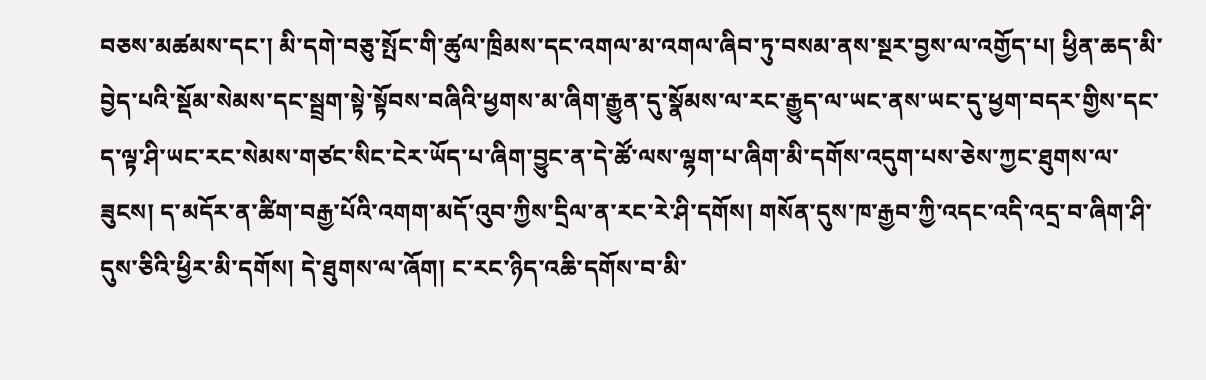བཅས་མཚམས་དང་། མི་དགེ་བཅུ་སྤོང་གི་ཚུལ་ཁྲིམས་དང་འགལ་མ་འགལ་ཞིབ་ཏུ་བསམ་ནས་སྔར་བྱས་ལ་འགྱོད་པ། ཕྱིན་ཆད་མི་བྱེད་པའི་སྡོམ་སེམས་དང་སྦྲག་སྟེ་སྟོབས་བཞིའི་ཕྱགས་མ་ཞིག་རྒྱུན་དུ་སྣོམས་ལ་རང་རྒྱུད་ལ་ཡང་ནས་ཡང་དུ་ཕྱག་བདར་གྱིས་དང་ད་ལྟ་ཤི་ཡང་རང་སེམས་གཙང་སིང་ངེར་ཡོད་པ་ཞིག་བྱུང་ན་དེ་ཚོ་ལས་ལྷག་པ་ཞིག་མི་དགོས་འདུག་པས་ཅེས་ཀྱང་ཐུགས་ལ་ཟུངས། ད་མདོར་ན་ཚིག་བརྒྱ་པོའི་འགག་མདོ་འུབ་ཀྱིས་དྲིལ་ན་རང་རེ་ཤི་དགོས། གསོན་དུས་ཁ་རྒྱབ་ཀྱི་འདང་འདི་འདྲ་བ་ཞིག་ཤི་དུས་ཅིའི་ཕྱིར་མི་དགོས། དེ་ཐུགས་ལ་ཞོག། ང་རང་ཉིད་འཆི་དགོས་བ་མི་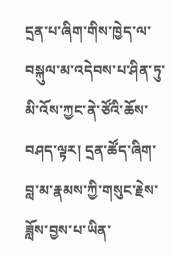དྲན་པ་ཞིག་གིས་ཁྱེད་ལ་བསྐུལ་མ་འདེབས་པ་ཤིན་ཏུ་མི་འོས་ཀྱང་ནེ་ཙོའི་ཆོས་བཤད་ལྟར། དྲན་ཚོད་ཞིག་བླ་མ་རྣམས་ཀྱི་གསུང་རྗེས་ཟློས་བྱས་པ་ཡིན་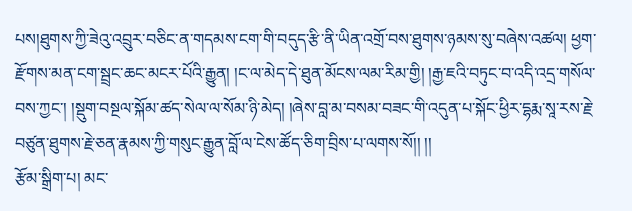པས།ཐུགས་ཀྱི་ཟེའུ་འབྲུར་བཅིང་ན་གདམས་ངག་གི་བདུད་རྩི་ནི་ཡིན་འགྲོ་བས་ཐུགས་ཉམས་སུ་བཞེས་འཚལ། ཕྱག་རྫོགས་མན་ངག་སྦྲང་ཆང་མངར་པོའི་རྒྱུན། །ང་ལ་མེད་དེ་ཐུན་མོངས་ལམ་རིམ་གྱི། །རྒྱ་ཇའི་བཏུང་བ་འདི་འདྲ་གསོལ་བས་ཀྱང་། །སྡུག་བསྔལ་སྐོམ་ཚད་སེལ་ལ་སོམ་ཉི་མེད། །ཞེས་བླ་མ་བསམ་བཟང་གི་འདུན་པ་སྐོང་ཕྱིར་དྷརྨ་སཱ་རས་རྗེ་བཙུན་ཐུགས་རྗེ་ཅན་རྣམས་ཀྱི་གསུང་རྒྱུན་བློ་ལ་ངེས་ཚོད་ཅིག་བྲིས་པ་ལགས་སོ།། །།
རྩོམ་སྒྲིག་པ། མང་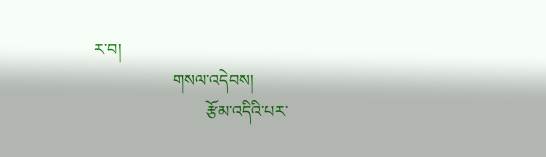ར་བ།
                   གསལ་འདེབས།
                           རྩོམ་འདིའི་པར་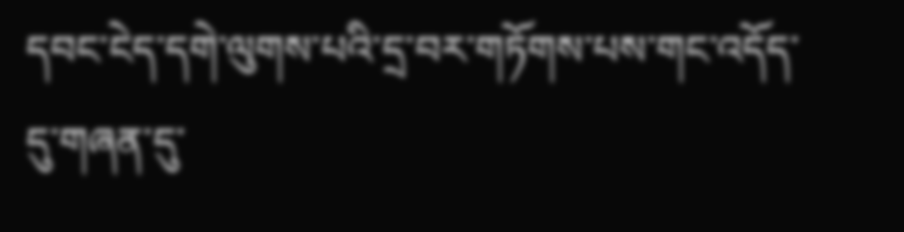དབང་ངེད་དགེ་ལུགས་པའི་དྲ་བར་གཏོགས་པས་གང་འདོད་དུ་གཞན་དུ་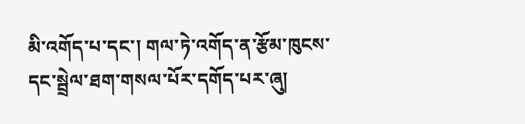མི་འགོད་པ་དང་། གལ་ཏེ་འགོད་ན་རྩོམ་ཁུངས་དང་སྦྲེལ་ཐག་གསལ་པོར་དགོད་པར་ཞུ།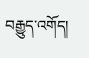བརྒྱུད་འགོད།